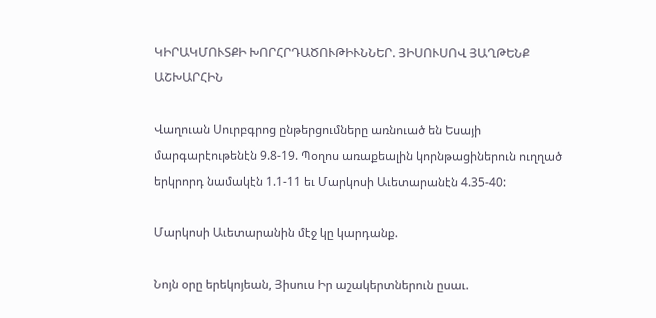ԿԻՐԱԿՄՈՒՏՔԻ ԽՈՐՀՐԴԱԾՈՒԹԻՒՆՆԵՐ. ՅԻՍՈՒՍՈՎ ՅԱՂԹԵՆՔ ԱՇԽԱՐՀԻՆ

Վաղուան Սուրբգրոց ընթերցումները առնուած են Եսայի մարգարէութենէն 9.8-19. Պօղոս առաքեալին կորնթացիներուն ուղղած երկրորդ նամակէն 1.1-11 եւ Մարկոսի Աւետարանէն 4.35-40:

Մարկոսի Աւետարանին մէջ կը կարդանք.

Նոյն օրը երեկոյեան, Յիսուս Իր աշակերտներուն ըսաւ.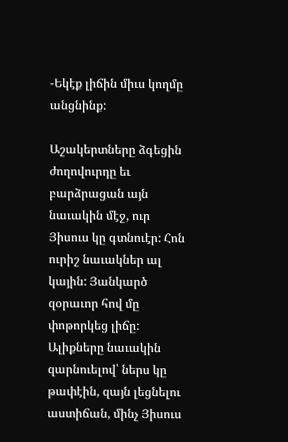-Եկէք լիճին միւս կողմը անցնինք:

Աշակերտները ձգեցին ժողովուրդը եւ բարձրացան այն նաւակին մէջ, ուր Յիսուս կը գտնուէր: Հոն ուրիշ նաւակներ ալ կային: Յանկարծ զօրաւոր հով մը փոթորկեց լիճը: Ալիքները նաւակին զարնուելով՝ ներս կը թափէին, զայն լեցնելու աստիճան, մինչ Յիսուս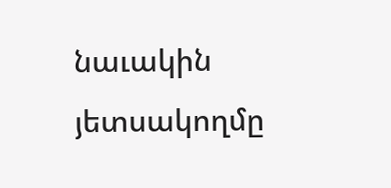նաւակին յետսակողմը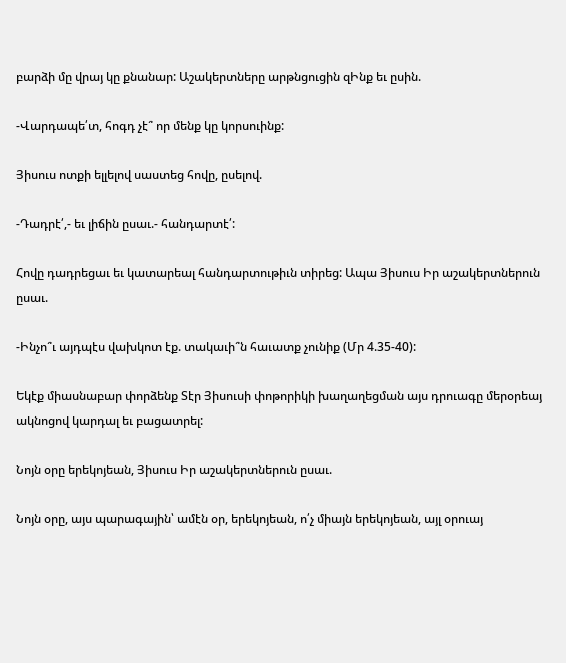բարձի մը վրայ կը քնանար: Աշակերտները արթնցուցին զԻնք եւ ըսին.

-Վարդապե՛տ, հոգդ չէ՞ որ մենք կը կորսուինք:

Յիսուս ոտքի ելլելով սաստեց հովը, ըսելով.

-Դադրէ՛,- եւ լիճին ըսաւ.- հանդարտէ՛:

Հովը դադրեցաւ եւ կատարեալ հանդարտութիւն տիրեց: Ապա Յիսուս Իր աշակերտներուն ըսաւ.

-Ինչո՞ւ այդպէս վախկոտ էք. տակաւի՞ն հաւատք չունիք (Մր 4.35-40):

Եկէք միասնաբար փորձենք Տէր Յիսուսի փոթորիկի խաղաղեցման այս դրուագը մերօրեայ ակնոցով կարդալ եւ բացատրել:

Նոյն օրը երեկոյեան, Յիսուս Իր աշակերտներուն ըսաւ.

Նոյն օրը, այս պարագային՝ ամէն օր, երեկոյեան, ո՛չ միայն երեկոյեան, այլ օրուայ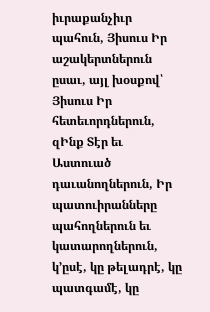իւրաքանչիւր պահուն, Յիսուս Իր աշակերտներուն ըսաւ, այլ խօսքով՝ Յիսուս Իր հետեւորդներուն, զԻնք Տէր եւ Աստուած դաւանողներուն, Իր պատուիրանները պահողներուն եւ կատարողներուն, կ՚ըսէ, կը թելադրէ, կը պատգամէ, կը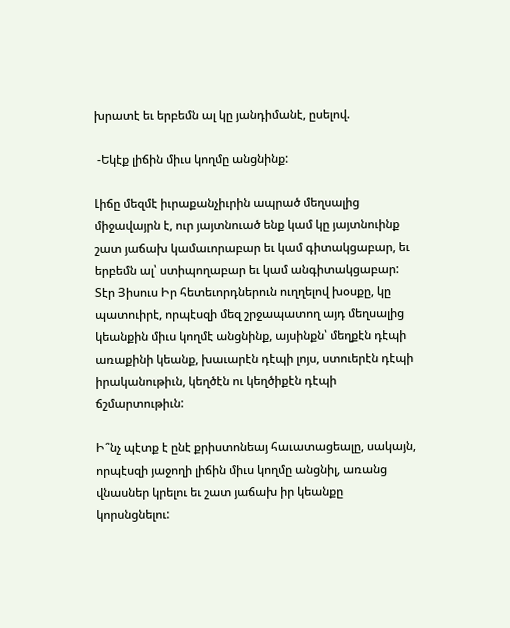խրատէ եւ երբեմն ալ կը յանդիմանէ, ըսելով.

 -Եկէք լիճին միւս կողմը անցնինք:

Լիճը մեզմէ իւրաքանչիւրին ապրած մեղսալից միջավայրն է, ուր յայտնուած ենք կամ կը յայտնուինք շատ յաճախ կամաւորաբար եւ կամ գիտակցաբար, եւ երբեմն ալ՝ ստիպողաբար եւ կամ անգիտակցաբար: Տէր Յիսուս Իր հետեւորդներուն ուղղելով խօսքը, կը պատուիրէ, որպէսզի մեզ շրջապատող այդ մեղսալից կեանքին միւս կողմէ անցնինք, այսինքն՝ մեղքէն դէպի առաքինի կեանք, խաւարէն դէպի լոյս, ստուերէն դէպի իրականութիւն, կեղծէն ու կեղծիքէն դէպի ճշմարտութիւն:

Ի՞նչ պէտք է ընէ քրիստոնեայ հաւատացեալը, սակայն, որպէսզի յաջողի լիճին միւս կողմը անցնիլ, առանց վնասներ կրելու եւ շատ յաճախ իր կեանքը կորսնցնելու: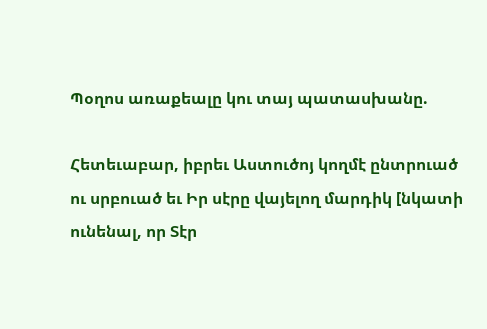Պօղոս առաքեալը կու տայ պատասխանը.

Հետեւաբար, իբրեւ Աստուծոյ կողմէ ընտրուած ու սրբուած եւ Իր սէրը վայելող մարդիկ [նկատի ունենալ, որ Տէր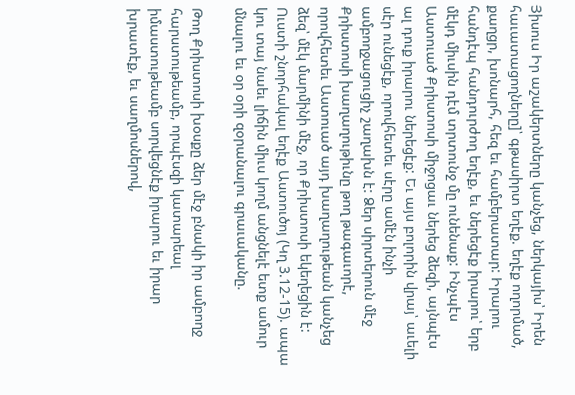Յիսուս Իր աշակերտները կանչեց, ներկայիս՝ Իրեն հաւատացողները]՝ գթասիրտ եղէք. եղէք ողորմած, քաղցր, խոնարհ, հեզ եւ համբերատար: Իրարու հանդէպ հանդուրժող եղէք, եւ ներեցէք իրարու՝ երբ մէկդ միւսին դէմ տրտունջ մը ունենաք: Ինչպէս Աստուած Քրիստոսի միջոցաւ ներեց ձեզի, այնպէս ալ դուք իրարու ներեցէք: Եւ այս բոլորին վրայ՝ աւելի սէր ունեցէք, որովհետեւ սէրը ամէն ինչի ամբողջացուցիչ շաղախն է: Ձեր սիրտերուն մէջ Քրիստոսի խաղաղութիւնը թող թագաւորէ, որովհետեւ Աստուած այդ խաղաղութեան կանչեց ձեզ՝ մէկ մարմինի մէջ, որ Քրիստոսի եկեղեցին է: Ուստի շնորհակալ եղէք Աստուծոյ (Կղ 3.12-15). ապա կու տայ նաեւ լիճին միւս կողմ անցնելէ ետք ամուր մնալու եւ օր օրի զօրանալու գրաւականը.

Թող Քրիստոսի խօսքը ձեր մէջ բնակի իր ամբողջ հարստութեամբ, որպէսզի կատարեալ իմաստութեամբ սորվեցնէք իրարու եւ իրար խրատէք, եւ սաղմոսներով,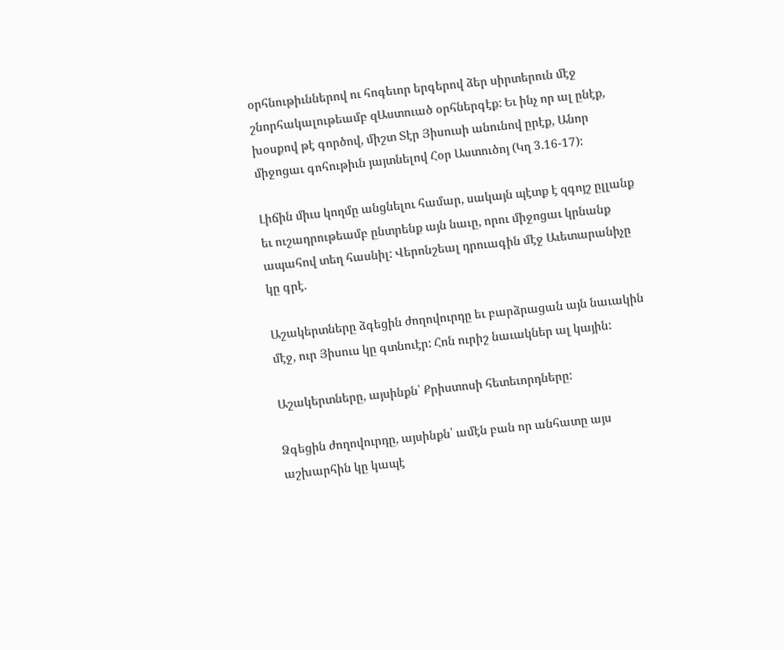օրհնութիւններով ու հոգեւոր երգերով ձեր սիրտերուն մէջ շնորհակալութեամբ զԱստուած օրհներգէք: Եւ ինչ որ ալ ընէք, խօսքով թէ գործով, միշտ Տէր Յիսուսի անունով ըրէք, Անոր միջոցաւ գոհութիւն յայտնելով Հօր Աստուծոյ (Կղ 3.16-17):

Լիճին միւս կողմը անցնելու համար, սակայն պէտք է զգոյշ ըլլանք եւ ուշադրութեամբ ընտրենք այն նաւը, որու միջոցաւ կրնանք ապահով տեղ հասնիլ: Վերոնշեալ դրուագին մէջ Աւետարանիչը կը գրէ.

Աշակերտները ձգեցին ժողովուրդը եւ բարձրացան այն նաւակին մէջ, ուր Յիսուս կը գտնուէր: Հոն ուրիշ նաւակներ ալ կային:

Աշակերտները, այսինքն՝ Քրիստոսի հետեւորդները:

Ձգեցին ժողովուրդը, այսինքն՝ ամէն բան որ անհատը այս աշխարհին կը կապէ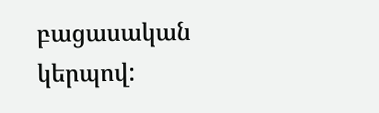բացասական կերպով: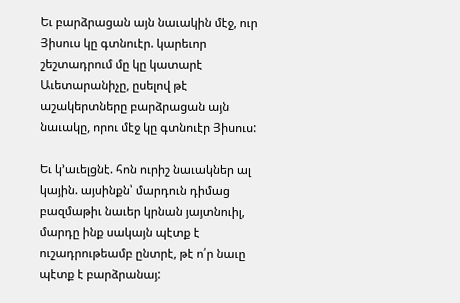Եւ բարձրացան այն նաւակին մէջ, ուր Յիսուս կը գտնուէր. կարեւոր շեշտադրում մը կը կատարէ Աւետարանիչը, ըսելով թէ աշակերտները բարձրացան այն նաւակը, որու մէջ կը գտնուէր Յիսուս:

Եւ կ՚աւելցնէ. հոն ուրիշ նաւակներ ալ կային. այսինքն՝ մարդուն դիմաց բազմաթիւ նաւեր կրնան յայտնուիլ, մարդը ինք սակայն պէտք է ուշադրութեամբ ընտրէ, թէ ո՛ր նաւը պէտք է բարձրանայ: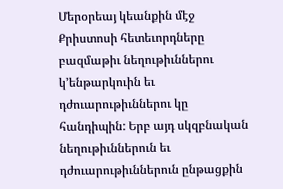Մերօրեայ կեանքին մէջ Քրիստոսի հետեւորդները բազմաթիւ նեղութիւններու կ՚ենթարկուին եւ դժուարութիւններու կը հանդիպին: Երբ այդ սկզբնական նեղութիւններուն եւ դժուարութիւններուն ընթացքին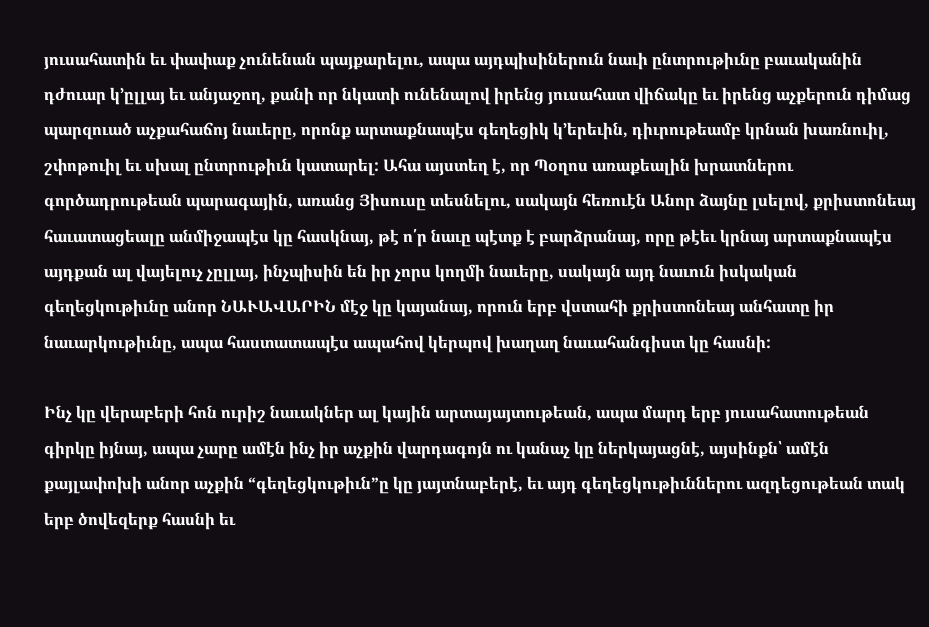յուսահատին եւ փափաք չունենան պայքարելու, ապա այդպիսիներուն նաւի ընտրութիւնը բաւականին դժուար կ՚ըլլայ եւ անյաջող, քանի որ նկատի ունենալով իրենց յուսահատ վիճակը եւ իրենց աչքերուն դիմաց պարզուած աչքահաճոյ նաւերը, որոնք արտաքնապէս գեղեցիկ կ՚երեւին, դիւրութեամբ կրնան խառնուիլ, շփոթուիլ եւ սխալ ընտրութիւն կատարել: Ահա այստեղ է, որ Պօղոս առաքեալին խրատներու գործադրութեան պարագային, առանց Յիսուսը տեսնելու, սակայն հեռուէն Անոր ձայնը լսելով, քրիստոնեայ հաւատացեալը անմիջապէս կը հասկնայ, թէ ո՛ր նաւը պէտք է բարձրանայ, որը թէեւ կրնայ արտաքնապէս այդքան ալ վայելուչ չըլլայ, ինչպիսին են իր չորս կողմի նաւերը, սակայն այդ նաւուն իսկական գեղեցկութիւնը անոր ՆԱՒԱՎԱՐԻՆ մէջ կը կայանայ, որուն երբ վստահի քրիստոնեայ անհատը իր նաւարկութիւնը, ապա հաստատապէս ապահով կերպով խաղաղ նաւահանգիստ կը հասնի:

Ինչ կը վերաբերի հոն ուրիշ նաւակներ ալ կային արտայայտութեան, ապա մարդ երբ յուսահատութեան գիրկը իյնայ, ապա չարը ամէն ինչ իր աչքին վարդագոյն ու կանաչ կը ներկայացնէ, այսինքն՝ ամէն քայլափոխի անոր աչքին “գեղեցկութիւն”ը կը յայտնաբերէ, եւ այդ գեղեցկութիւններու ազդեցութեան տակ երբ ծովեզերք հասնի եւ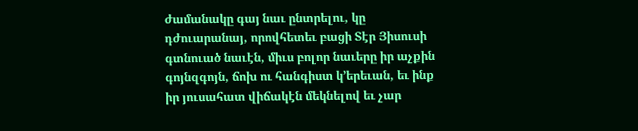ժամանակը գայ նաւ ընտրելու, կը դժուարանայ, որովհետեւ բացի Տէր Յիսուսի գտնուած նաւէն, միւս բոլոր նաւերը իր աչքին գոյնզգոյն, ճոխ ու հանգիստ կ՚երեւան, եւ ինք իր յուսահատ վիճակէն մեկնելով եւ չար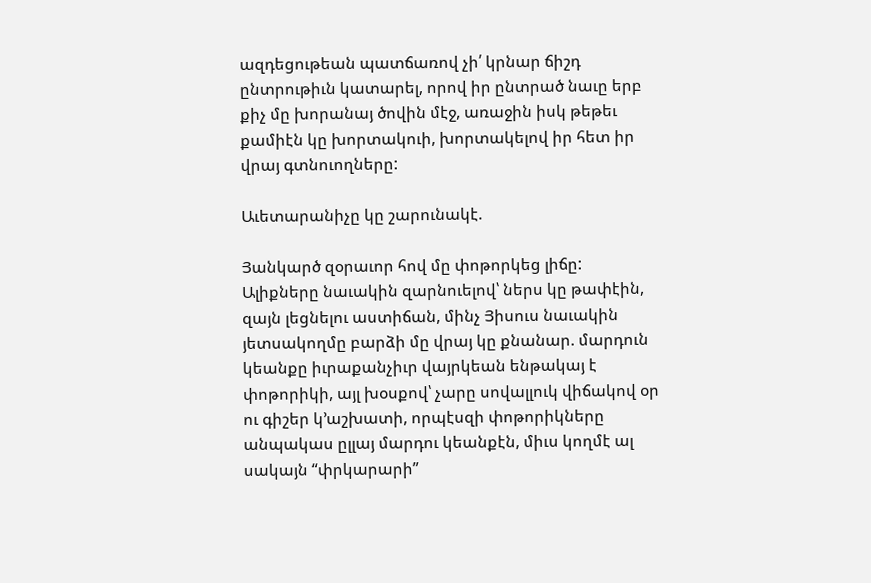ազդեցութեան պատճառով չի՛ կրնար ճիշդ ընտրութիւն կատարել, որով իր ընտրած նաւը երբ քիչ մը խորանայ ծովին մէջ, առաջին իսկ թեթեւ քամիէն կը խորտակուի, խորտակելով իր հետ իր վրայ գտնուողները:

Աւետարանիչը կը շարունակէ.

Յանկարծ զօրաւոր հով մը փոթորկեց լիճը: Ալիքները նաւակին զարնուելով՝ ներս կը թափէին, զայն լեցնելու աստիճան, մինչ Յիսուս նաւակին յետսակողմը բարձի մը վրայ կը քնանար. մարդուն կեանքը իւրաքանչիւր վայրկեան ենթակայ է փոթորիկի, այլ խօսքով՝ չարը սովալլուկ վիճակով օր ու գիշեր կ՚աշխատի, որպէսզի փոթորիկները անպակաս ըլլայ մարդու կեանքէն, միւս կողմէ ալ սակայն “փրկարարի”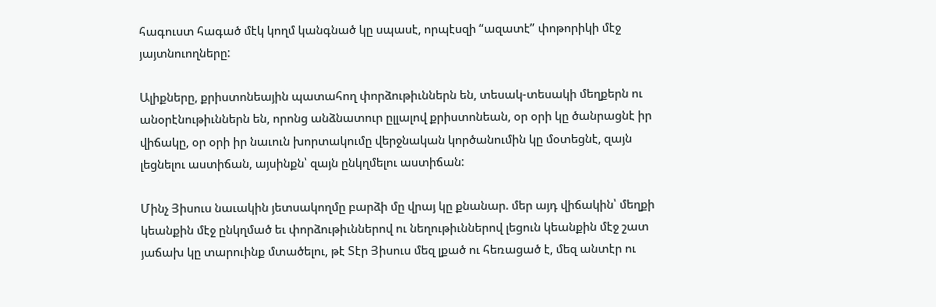հագուստ հագած մէկ կողմ կանգնած կը սպասէ, որպէսզի “ազատէ” փոթորիկի մէջ յայտնուողները:

Ալիքները, քրիստոնեային պատահող փորձութիւններն են, տեսակ-տեսակի մեղքերն ու անօրէնութիւններն են, որոնց անձնատուր ըլլալով քրիստոնեան, օր օրի կը ծանրացնէ իր վիճակը, օր օրի իր նաւուն խորտակումը վերջնական կործանումին կը մօտեցնէ, զայն լեցնելու աստիճան, այսինքն՝ զայն ընկղմելու աստիճան:

Մինչ Յիսուս նաւակին յետսակողմը բարձի մը վրայ կը քնանար. մեր այդ վիճակին՝ մեղքի կեանքին մէջ ընկղմած եւ փորձութիւններով ու նեղութիւններով լեցուն կեանքին մէջ շատ յաճախ կը տարուինք մտածելու, թէ Տէր Յիսուս մեզ լքած ու հեռացած է, մեզ անտէր ու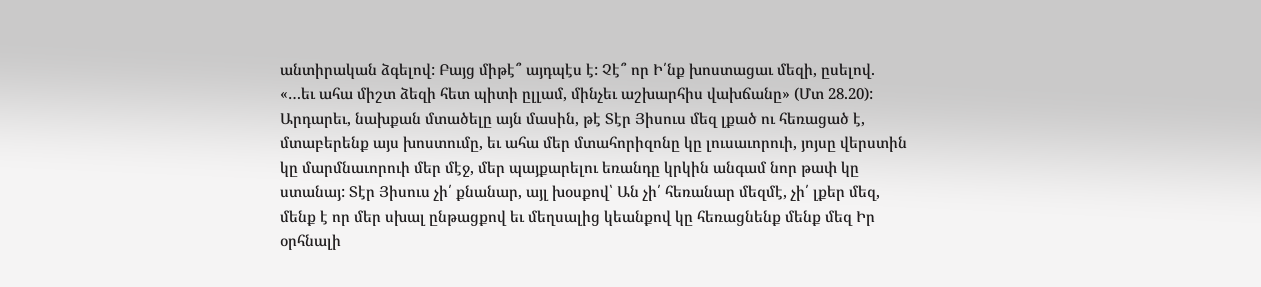անտիրական ձգելով: Բայց միթէ՞ այդպէս է: Չէ՞ որ Ի՛նք խոստացաւ մեզի, ըսելով. «…եւ ահա միշտ ձեզի հետ պիտի ըլլամ, մինչեւ աշխարհիս վախճանը» (Մտ 28.20): Արդարեւ, նախքան մտածելը այն մասին, թէ Տէր Յիսուս մեզ լքած ու հեռացած է, մտաբերենք այս խոստումը, եւ ահա մեր մտահորիզոնը կը լուսաւորուի, յոյսը վերստին կը մարմնաւորուի մեր մէջ, մեր պայքարելու եռանդը կրկին անգամ նոր թափ կը ստանայ: Տէր Յիսուս չի՛ քնանար, այլ խօսքով՝ Ան չի՛ հեռանար մեզմէ, չի՛ լքեր մեզ, մենք է որ մեր սխալ ընթացքով եւ մեղսալից կեանքով կը հեռացնենք մենք մեզ Իր օրհնալի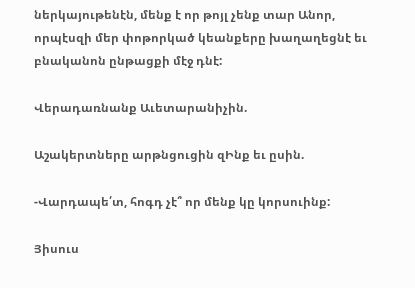ներկայութենէն, մենք է որ թոյլ չենք տար Անոր, որպէսզի մեր փոթորկած կեանքերը խաղաղեցնէ եւ բնականոն ընթացքի մէջ դնէ:

Վերադառնանք Աւետարանիչին.

Աշակերտները արթնցուցին զԻնք եւ ըսին.

-Վարդապե՛տ, հոգդ չէ՞ որ մենք կը կորսուինք:

Յիսուս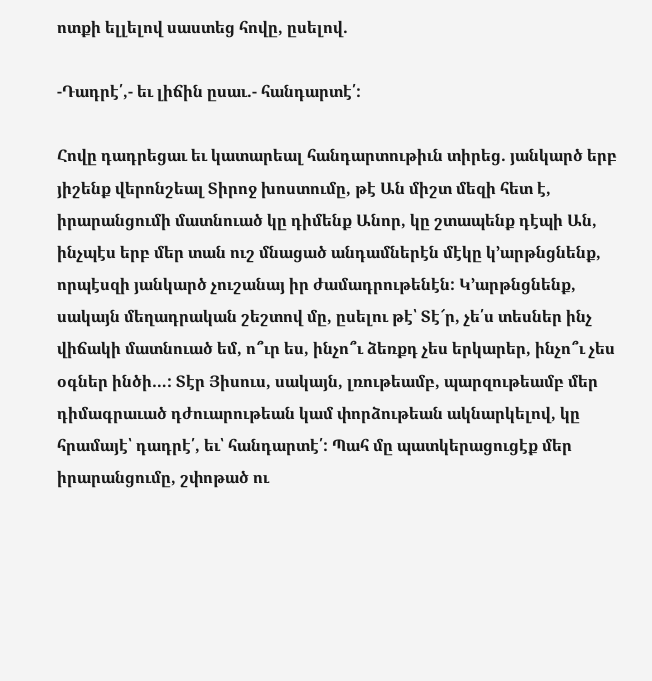ոտքի ելլելով սաստեց հովը, ըսելով.

-Դադրէ՛,- եւ լիճին ըսաւ.- հանդարտէ՛:

Հովը դադրեցաւ եւ կատարեալ հանդարտութիւն տիրեց. յանկարծ երբ յիշենք վերոնշեալ Տիրոջ խոստումը, թէ Ան միշտ մեզի հետ է, իրարանցումի մատնուած կը դիմենք Անոր, կը շտապենք դէպի Ան, ինչպէս երբ մեր տան ուշ մնացած անդամներէն մէկը կ՚արթնցնենք, որպէսզի յանկարծ չուշանայ իր ժամադրութենէն: Կ՚արթնցնենք, սակայն մեղադրական շեշտով մը, ըսելու թէ՝ Տէ՜ր, չե՛ս տեսներ ինչ վիճակի մատնուած եմ, ո՞ւր ես, ինչո՞ւ ձեռքդ չես երկարեր, ինչո՞ւ չես օգներ ինծի…: Տէր Յիսուս, սակայն, լռութեամբ, պարզութեամբ մեր դիմագրաւած դժուարութեան կամ փորձութեան ակնարկելով, կը հրամայէ՝ դադրէ՛, եւ՝ հանդարտէ՛: Պահ մը պատկերացուցէք մեր իրարանցումը, շփոթած ու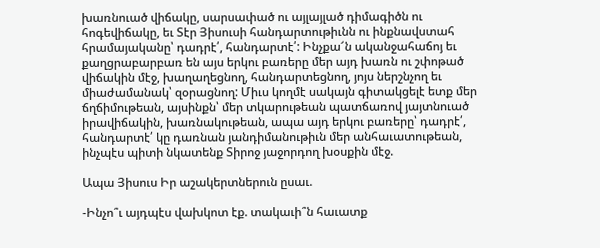խառնուած վիճակը, սարսափած ու այլայլած դիմագիծն ու հոգեվիճակը, եւ Տէր Յիսուսի հանդարտութիւնն ու ինքնավստահ հրամայականը՝ դադրէ՛, հանդարտէ՛: Ինչքա՜ն ականջահաճոյ եւ քաղցրաբարբառ են այս երկու բառերը մեր այդ խառն ու շփոթած վիճակին մէջ, խաղաղեցնող, հանդարտեցնող, յոյս ներշնչող եւ միաժամանակ՝ զօրացնող: Միւս կողմէ սակայն գիտակցելէ ետք մեր ճղճիմութեան, այսինքն՝ մեր տկարութեան պատճառով յայտնուած իրավիճակին, խառնակութեան, ապա այդ երկու բառերը՝ դադրէ՛, հանդարտէ՛ կը դառնան յանդիմանութիւն մեր անհաւատութեան, ինչպէս պիտի նկատենք Տիրոջ յաջորդող խօսքին մէջ.

Ապա Յիսուս Իր աշակերտներուն ըսաւ.

-Ինչո՞ւ այդպէս վախկոտ էք. տակաւի՞ն հաւատք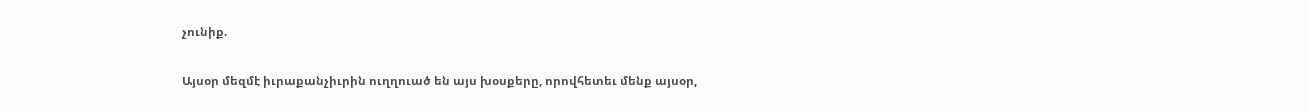չունիք.

Այսօր մեզմէ իւրաքանչիւրին ուղղուած են այս խօսքերը, որովհետեւ մենք այսօր,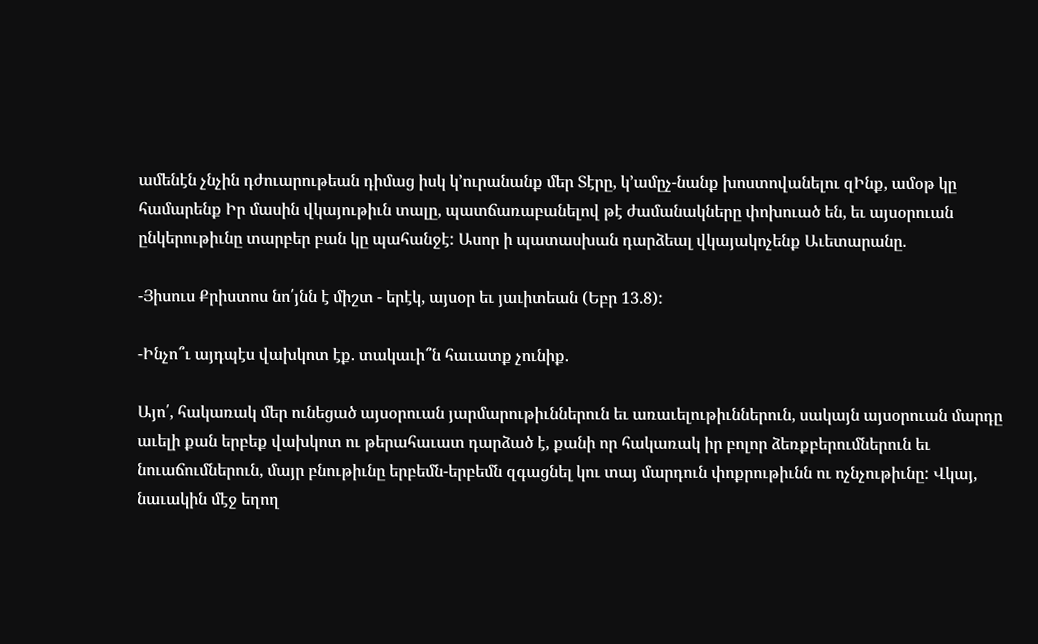ամենէն չնչին դժուարութեան դիմաց իսկ կ՚ուրանանք մեր Տէրը, կ՚ամըչ-նանք խոստովանելու զԻնք, ամօթ կը համարենք Իր մասին վկայութիւն տալը, պատճառաբանելով թէ ժամանակները փոխուած են, եւ այսօրուան ընկերութիւնը տարբեր բան կը պահանջէ: Ասոր ի պատասխան դարձեալ վկայակոչենք Աւետարանը.

-Յիսուս Քրիստոս նո՛յնն է միշտ - երէկ, այսօր եւ յաւիտեան (Եբր 13.8):

-Ինչո՞ւ այդպէս վախկոտ էք. տակաւի՞ն հաւատք չունիք.

Այո՛, հակառակ մեր ունեցած այսօրուան յարմարութիւններուն եւ առաւելութիւններուն, սակայն այսօրուան մարդը աւելի քան երբեք վախկոտ ու թերահաւատ դարձած է, քանի որ հակառակ իր բոլոր ձեռքբերումներուն եւ նուաճումներուն, մայր բնութիւնը երբեմն-երբեմն զգացնել կու տայ մարդուն փոքրութիւնն ու ոչնչութիւնը: Վկայ, նաւակին մէջ եղող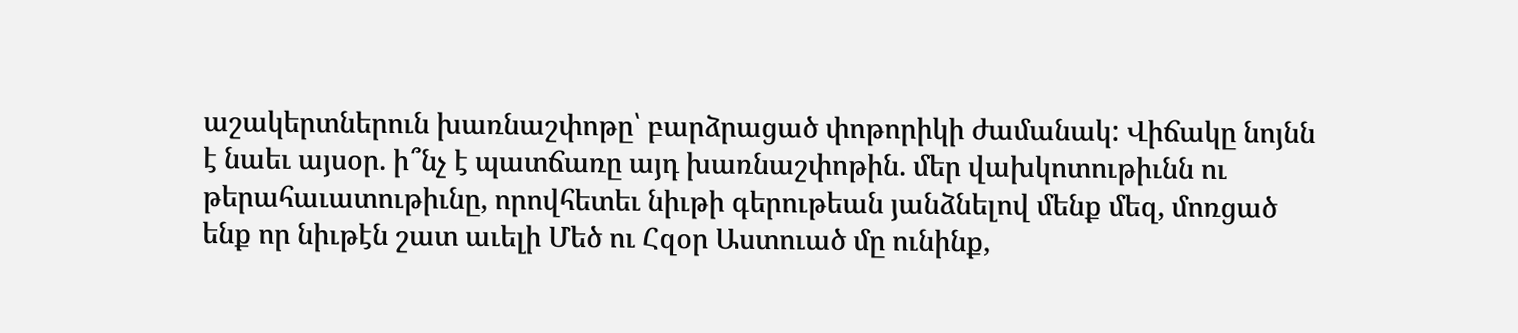աշակերտներուն խառնաշփոթը՝ բարձրացած փոթորիկի ժամանակ: Վիճակը նոյնն է նաեւ այսօր. ի՞նչ է պատճառը այդ խառնաշփոթին. մեր վախկոտութիւնն ու թերահաւատութիւնը, որովհետեւ նիւթի գերութեան յանձնելով մենք մեզ, մոռցած ենք որ նիւթէն շատ աւելի Մեծ ու Հզօր Աստուած մը ունինք,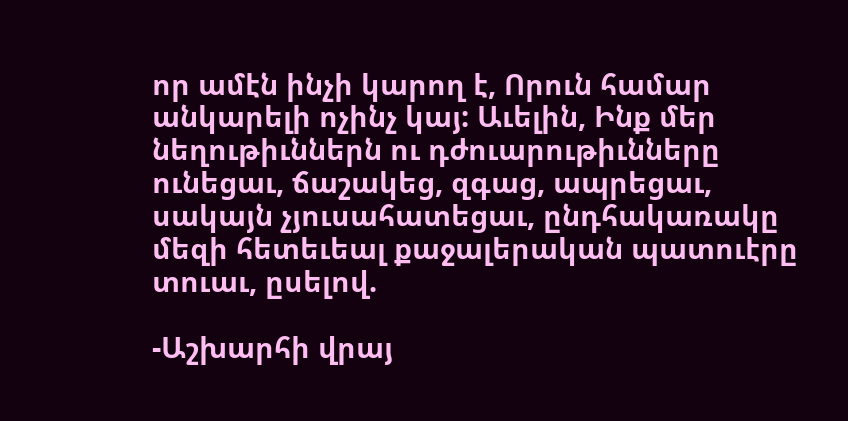որ ամէն ինչի կարող է, Որուն համար անկարելի ոչինչ կայ: Աւելին, Ինք մեր նեղութիւններն ու դժուարութիւնները ունեցաւ, ճաշակեց, զգաց, ապրեցաւ, սակայն չյուսահատեցաւ, ընդհակառակը մեզի հետեւեալ քաջալերական պատուէրը տուաւ, ըսելով.

-Աշխարհի վրայ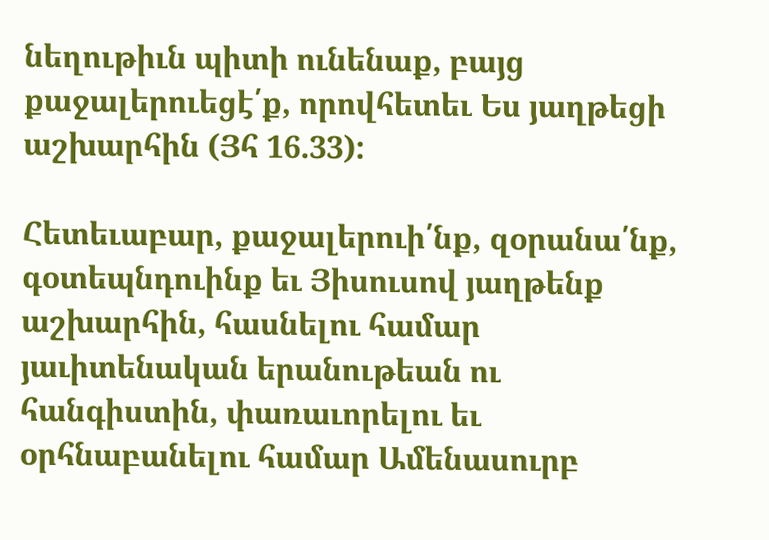նեղութիւն պիտի ունենաք, բայց քաջալերուեցէ՛ք, որովհետեւ Ես յաղթեցի աշխարհին (Յհ 16.33):

Հետեւաբար, քաջալերուի՛նք, զօրանա՛նք, գօտեպնդուինք եւ Յիսուսով յաղթենք աշխարհին, հասնելու համար յաւիտենական երանութեան ու հանգիստին, փառաւորելու եւ օրհնաբանելու համար Ամենասուրբ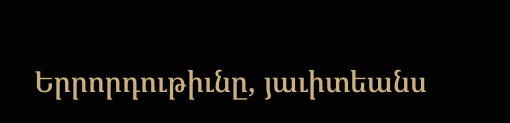Երրորդութիւնը, յաւիտեանս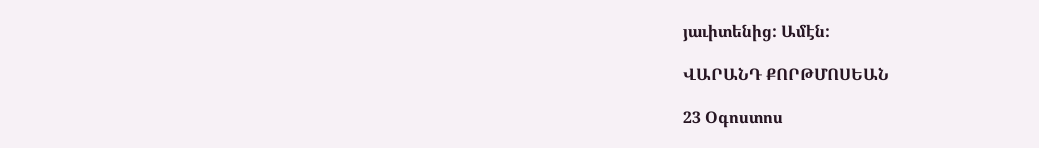յաւիտենից: Ամէն:

ՎԱՐԱՆԴ ՔՈՐԹՄՈՍԵԱՆ

23 Օգոստոս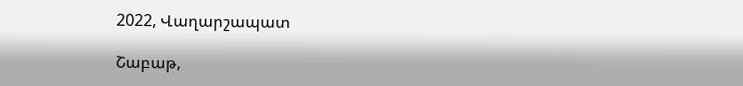2022, Վաղարշապատ

Շաբաթ,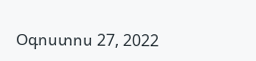Օգոստոս 27, 2022